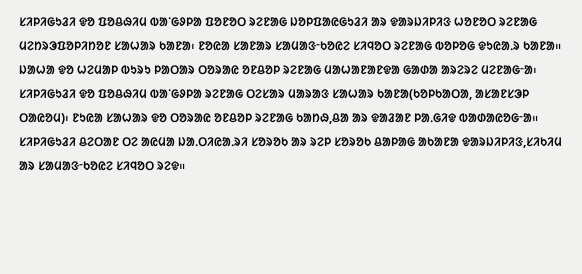ᱥᱤᱞᱤᱜᱩᱲᱤ ᱫᱚ ᱯᱚᱪᱷᱤᱢ ᱵᱟᱸᱜᱽᱞᱟ ᱯᱚᱱᱚᱛ ᱨᱮᱱᱟᱜ ᱡᱚᱞᱯᱟᱭᱜᱩᱲᱤ ᱟᱨ ᱫᱟᱨᱡᱤᱞᱤᱝ ᱦᱚᱱᱚᱛ ᱨᱮᱱᱟᱜ ᱢᱮᱴᱨᱳᱯᱚᱞᱤᱴᱚᱱ ᱥᱟᱦᱟᱨ ᱠᱟᱱᱟ᱾ ᱱᱚᱭᱟ ᱥᱟᱱᱟᱨ ᱥᱟᱢᱟᱝᱼᱠᱚᱭᱮ ᱥᱤᱧᱚᱛ ᱨᱮᱱᱟᱜ ᱵᱚᱞᱚᱜ ᱫᱩᱭᱟᱹᱨ ᱠᱟᱱᱟ᱿ ᱡᱟᱦᱟ ᱫᱚ ᱦᱮᱢᱟᱞ ᱵᱩᱨᱩ ᱞᱟᱛᱟᱨ ᱛᱚᱨᱟᱭ ᱚᱱᱪᱚᱞ ᱨᱮᱱᱟᱜ ᱢᱟᱦᱟᱱᱟᱱᱫᱟ ᱜᱟᱰᱟ ᱟᱨᱮᱨᱮ ᱢᱮᱱᱟᱜᱼᱟ᱾ ᱥᱤᱞᱤᱜᱩᱲᱤ ᱫᱚ ᱯᱚᱪᱷᱤᱢ ᱵᱟᱸᱜᱽᱞᱟ ᱨᱮᱱᱟᱜ ᱛᱮᱥᱟᱨ ᱢᱟᱨᱟᱝ ᱥᱟᱦᱟᱨ ᱠᱟᱱᱟ(ᱠᱚᱞᱠᱟᱛᱟ, ᱟᱥᱟᱱᱥᱳᱞ ᱛᱟᱭᱚᱢ)᱾ ᱱᱩᱭᱟ ᱥᱟᱦᱟᱨ ᱫᱚ ᱛᱚᱨᱟᱭ ᱚᱱᱪᱚᱞ ᱨᱮᱱᱟᱜ ᱠᱟᱴᱷ,ᱪᱟ ᱟᱨ ᱫᱟᱲᱟᱱ ᱞᱟᱹᱜᱤᱫ ᱵᱟᱰᱟᱭᱚᱜᱼᱟ᱿ ᱥᱤᱞᱤᱜᱩᱲᱤ ᱪᱮᱛᱟᱱ ᱛᱮ ᱟᱭᱢᱟ ᱡᱟᱹᱛᱤᱭᱟᱹᱨᱤ ᱥᱚᱨᱚᱠ ᱟᱨ ᱨᱮᱞ ᱥᱚᱨᱚᱠ ᱪᱟᱞᱟᱜ ᱟᱠᱟᱱᱟ ᱫᱟᱨᱡᱤᱞᱤᱝ,ᱥᱤᱠᱤᱢ ᱟᱨ ᱥᱟᱢᱟᱝᱼᱠᱚᱭᱮ ᱥᱤᱧᱚᱛ ᱨᱮᱫ᱿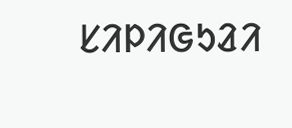ᱥᱤᱞᱤᱜᱩᱲᱤ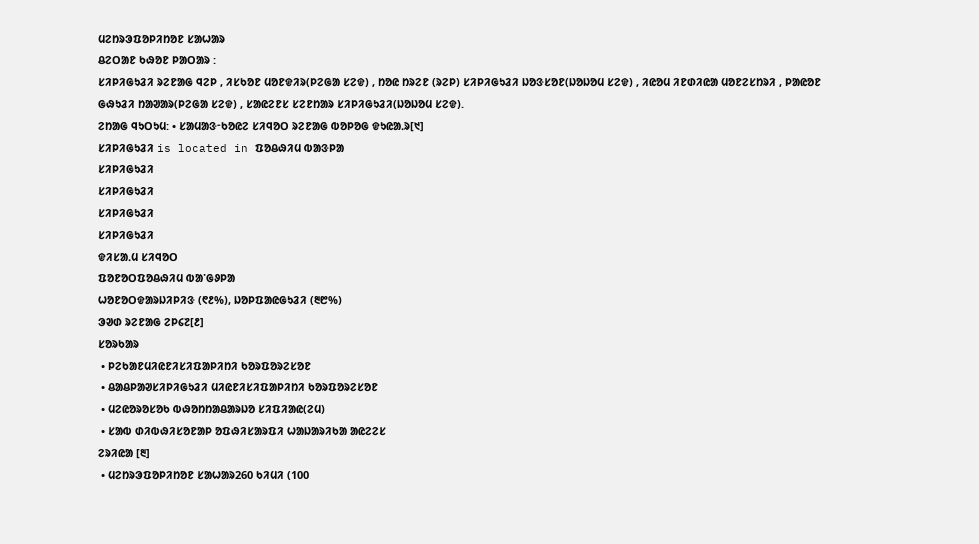ᱢᱮᱴᱨᱳᱯᱚᱞᱤᱴᱚᱱ ᱥᱟᱦᱟᱨ
ᱪᱮᱛᱟᱱ ᱠᱷᱚᱱ ᱞᱟᱛᱟᱨ :
ᱥᱤᱞᱤᱜᱩᱲᱤ ᱨᱮᱱᱟᱜ ᱧᱮᱞ , ᱤᱥᱠᱚᱱ ᱢᱚᱱᱫᱤᱨ(ᱞᱮᱜᱟ ᱥᱮᱫ) , ᱴᱚᱭ ᱴᱨᱮᱱ (ᱨᱮᱞ) ᱥᱤᱞᱤᱜᱩᱲᱤ ᱡᱚᱝᱥᱚᱱ(ᱡᱚᱡᱚᱢ ᱥᱮᱫ) , ᱤᱭᱚᱢ ᱤᱱᱰᱤᱭᱟ ᱢᱚᱱᱮᱥᱴᱨᱤ , ᱞᱟᱭᱚᱱ ᱜᱷᱩᱲᱤ ᱴᱟᱣᱟᱨ(ᱞᱮᱜᱟ ᱥᱮᱫ) , ᱥᱟᱭᱮᱱᱥ ᱥᱮᱱᱴᱟᱨ ᱥᱤᱞᱤᱜᱩᱲᱤ(ᱡᱚᱡᱚᱢ ᱥᱮᱫ).
ᱮᱴᱟᱜ ᱧᱩᱛᱩᱢ: • ᱥᱟᱢᱟᱝᱼᱠᱚᱭᱮ ᱥᱤᱧᱚᱛ ᱨᱮᱱᱟᱜ ᱵᱚᱞᱚᱜ ᱫᱩᱭᱟᱹᱨ[᱑]
ᱥᱤᱞᱤᱜᱩᱲᱤ is located in ᱯᱚᱪᱷᱤᱢ ᱵᱟᱝᱞᱟ
ᱥᱤᱞᱤᱜᱩᱲᱤ
ᱥᱤᱞᱤᱜᱩᱲᱤ
ᱥᱤᱞᱤᱜᱩᱲᱤ
ᱥᱤᱞᱤᱜᱩᱲᱤ
ᱫᱤᱥᱟᱹᱢ ᱥᱤᱧᱚᱛ
ᱯᱚᱱᱚᱛᱯᱚᱪᱷᱤᱢ ᱵᱟᱸᱜᱽᱞᱟ
ᱦᱚᱱᱚᱛᱫᱟᱨᱡᱤᱞᱤᱝ (᱖᱒%), ᱡᱚᱞᱯᱟᱭᱜᱩᱲᱤ (᱓᱘%)
ᱳᱣᱰ ᱨᱮᱱᱟᱜ ᱮᱞ᱔᱗[᱒]
ᱥᱚᱨᱠᱟᱨ
 • ᱞᱮᱠᱟᱱᱢᱤᱭᱱᱤᱥᱤᱯᱟᱞᱤᱴᱤ ᱠᱚᱨᱯᱚᱨᱮᱥᱚᱱ
 • ᱪᱟᱪᱞᱟᱣᱥᱤᱞᱤᱜᱩᱲᱤ ᱢᱤᱭᱱᱤᱥᱤᱯᱟᱞᱤᱴᱤ ᱠᱚᱨᱯᱚᱨᱮᱥᱚᱱ
 • ᱢᱮᱭᱚᱨᱚᱥᱚᱠ ᱵᱷᱚᱴᱴᱟᱪᱟᱨᱡᱚ ᱥᱤᱯᱤᱟᱭ(ᱮᱢ)
 • ᱥᱟᱵ ᱰᱤᱵᱷᱤᱥᱚᱱᱟᱞ ᱚᱯᱷᱤᱥᱟᱨᱯᱤ ᱦᱟᱡᱟᱨᱤᱠᱟ ᱟᱭᱮᱮᱥ
ᱮᱨᱤᱭᱟ [᱓]
 • ᱢᱮᱴᱨᱳᱯᱚᱞᱤᱴᱚᱱ ᱥᱟᱦᱟᱨ260 ᱠᱤᱢᱤ (100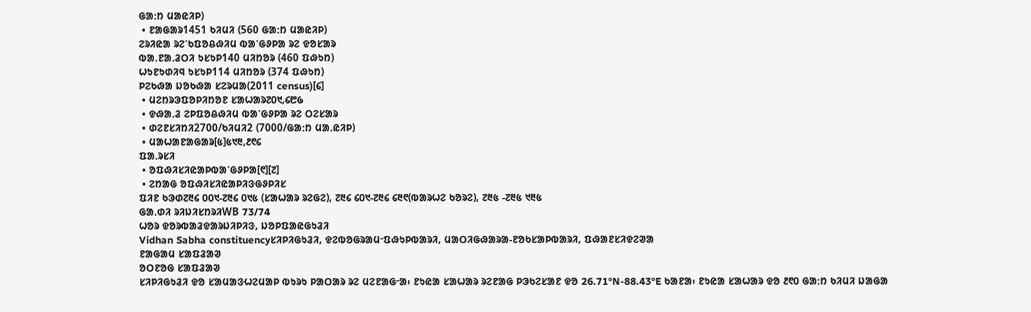ᱜᱟᱺᱴ ᱢᱟᱭᱤᱞ)
 • ᱱᱟᱜᱟᱨ1451 ᱠᱤᱢᱤ (560 ᱜᱟᱺᱴ ᱢᱟᱭᱤᱞ)
ᱮᱨᱤᱭᱟ ᱨᱮᱸᱠᱯᱚᱪᱷᱤᱢ ᱵᱟᱸᱜᱽᱞᱟ ᱨᱮ ᱫᱚᱥᱟᱨ
ᱵᱟᱹᱱᱟᱹᱲᱛᱤ ᱩᱥᱩᱞ140 ᱢᱤᱴᱚᱨ (460 ᱯᱷᱩᱴ)
ᱦᱩᱱᱩᱰᱤᱧ ᱩᱥᱩᱞ114 ᱢᱤᱴᱚᱨ (374 ᱯᱷᱩᱴ)
ᱞᱮᱠᱷᱟ ᱡᱚᱠᱷᱟ ᱥᱮᱨᱢᱟ(2011 census)[᱔]
 • ᱢᱮᱴᱨᱳᱯᱚᱞᱤᱴᱚᱱ ᱥᱟᱦᱟᱨ᱗᱐᱑,᱔᱘᱙
 • ᱫᱷᱟᱹᱲ ᱮᱞᱯᱚᱪᱷᱤᱢ ᱵᱟᱸᱜᱽᱞᱟ ᱨᱮ ᱛᱮᱥᱟᱨ
 • ᱰᱮᱱᱥᱤᱴᱤ2700/ᱠᱤᱢᱤ2 (7000/ᱜᱟᱺᱴ ᱢᱟᱹᱭᱤᱞ)
 • ᱢᱟᱦᱟᱱᱟᱜᱟᱨ[᱕]᱕᱑᱓,᱒᱖᱔
ᱯᱟᱹᱨᱥᱤ
 • ᱚᱯᱷᱤᱥᱤᱭᱟᱞᱵᱟᱸᱜᱽᱞᱟ[᱖][᱗]
 • ᱮᱴᱟᱜ ᱚᱯᱷᱤᱥᱤᱭᱟᱞᱤᱝᱜᱽᱞᱤᱥ
ᱯᱤᱱ ᱠᱳᱰ᱗᱓᱔ ᱐᱐᱑-᱗᱓᱔ ᱐᱑᱕ (ᱥᱟᱦᱟᱨ ᱨᱮᱜᱮ), ᱗᱓᱔ ᱔᱐᱑-᱗᱓᱔ ᱔᱓᱖(ᱵᱟᱨᱦᱮ ᱠᱚᱨᱮ), ᱗᱓᱕ -᱗᱓᱕ ᱑᱓᱕
ᱜᱟᱹᱰᱤ ᱨᱤᱡᱤᱥᱴᱨᱤWB 73/74
ᱦᱚᱨ ᱫᱚᱨᱵᱟᱲᱫᱟᱨᱡᱤᱞᱤᱝ, ᱡᱚᱞᱯᱟᱭᱜᱩᱲᱤ
Vidhan Sabha constituencyᱥᱤᱞᱤᱜᱩᱲᱤ, ᱫᱮᱵᱚᱜᱨᱟᱢᱼᱯᱷᱩᱞᱵᱟᱨᱤ, ᱢᱟᱛᱤᱜᱷᱟᱨᱟ-ᱱᱚᱠᱥᱟᱞᱵᱟᱨᱤ, ᱯᱷᱟᱱᱥᱤᱫᱮᱣᱟ
ᱱᱟᱜᱟᱢ ᱥᱟᱯᱲᱟᱣ
ᱚᱛᱱᱚᱜ ᱥᱟᱯᱲᱟᱣ
ᱥᱤᱞᱤᱜᱩᱲᱤ ᱫᱚ ᱥᱟᱢᱟᱝᱦᱮᱢᱟᱞ ᱵᱩᱨᱩ ᱞᱟᱛᱟᱨ ᱨᱮ ᱢᱮᱱᱟᱜᱼᱟ᱾ ᱱᱩᱭᱟ ᱥᱟᱦᱟᱨ ᱨᱮᱱᱟᱜ ᱞᱳᱠᱮᱥᱟᱱ ᱫᱚ 26.71°N-88.43°E ᱠᱟᱱᱟ᱾ ᱱᱩᱭᱟ ᱥᱟᱦᱟᱨ ᱫᱚ ᱒᱖᱐ ᱜᱟᱺᱴ ᱠᱤᱢᱤ ᱡᱟᱜᱟ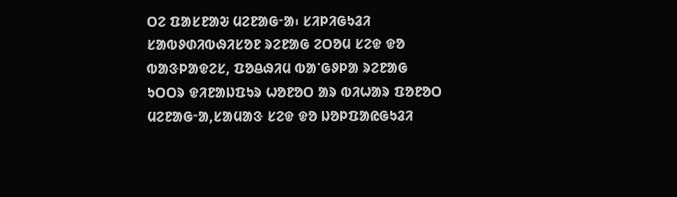ᱛᱮ ᱯᱟᱥᱱᱟᱶ ᱢᱮᱱᱟᱜᱼᱟ᱾ ᱥᱤᱞᱤᱜᱩᱲᱤ ᱥᱟᱵᱽᱰᱤᱵᱷᱤᱥᱚᱱ ᱨᱮᱱᱟᱜ ᱮᱛᱚᱢ ᱥᱮᱫ ᱫᱚ ᱵᱟᱝᱞᱟᱫᱮᱥ, ᱯᱚᱪᱷᱤᱢ ᱵᱟᱸᱜᱽᱞᱟ ᱨᱮᱱᱟᱜ ᱩᱛᱛᱨ ᱫᱤᱱᱟᱡᱯᱩᱨ ᱦᱚᱱᱚᱛ ᱟᱨ ᱵᱤᱦᱟᱨ ᱯᱚᱱᱚᱛ ᱢᱮᱱᱟᱜᱼᱟ,ᱥᱟᱢᱟᱝ ᱥᱮᱫ ᱫᱚ ᱡᱚᱞᱯᱟᱭᱜᱩᱲᱤ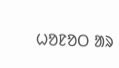ᱦᱚᱱᱚᱛ ᱟᱨ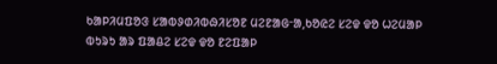ᱠᱟᱞᱤᱢᱯᱚᱝ ᱥᱟᱵᱽᱰᱤᱵᱷᱤᱥᱚᱱ ᱢᱮᱱᱟᱜᱼᱟ,ᱠᱚᱭᱮ ᱥᱮᱫ ᱫᱚ ᱦᱮᱢᱟᱞ ᱵᱩᱨᱩ ᱟᱨ ᱯᱟᱪᱮ ᱥᱮᱫ ᱫᱚ ᱱᱮᱯᱟᱞ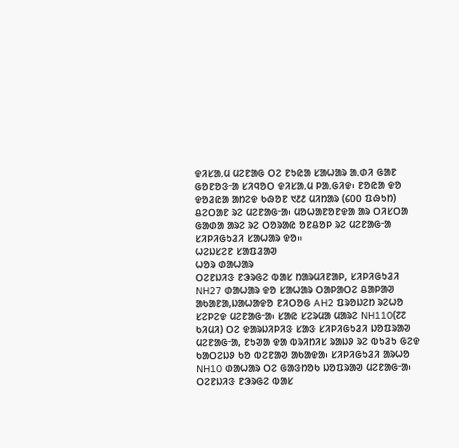ᱫᱤᱥᱟᱹᱢ ᱢᱮᱱᱟᱜ ᱛᱮ ᱱᱩᱭᱟ ᱥᱟᱦᱟᱨ ᱟᱹᱰᱤ ᱜᱟᱱ ᱜᱚᱱᱚᱝᱼᱟ ᱥᱤᱧᱚᱛ ᱫᱤᱥᱟᱹᱢ ᱞᱟᱹᱜᱤᱫ᱾ ᱱᱚᱭᱟ ᱫᱚ ᱫᱚᱲᱭᱟ ᱟᱴᱮᱫ ᱠᱷᱚᱱ ᱑᱒᱒ ᱢᱤᱴᱟᱨ (᱔᱐᱐ ᱯᱷᱩᱴ) ᱪᱮᱛᱟᱱ ᱨᱮ ᱢᱮᱱᱟᱜᱼᱟ᱾ ᱢᱚᱦᱟᱱᱚᱱᱫᱟ ᱟᱨ ᱛᱤᱥᱛᱟ ᱜᱟᱰᱟ ᱟᱨᱮ ᱨᱮ ᱛᱚᱨᱟᱭ ᱚᱱᱪᱚᱞ ᱨᱮ ᱢᱮᱱᱟᱜᱼᱟ ᱥᱤᱞᱤᱜᱩᱲᱤ ᱥᱟᱦᱟᱨ ᱫᱚ᱿
ᱦᱮᱡᱥᱮᱱ ᱥᱟᱯᱲᱟᱣ
ᱦᱚᱨ ᱰᱟᱦᱟᱨ
ᱛᱮᱱᱡᱤᱝ ᱱᱳᱨᱜᱮ ᱵᱟᱥ ᱴᱟᱨᱢᱤᱱᱟᱞ, ᱥᱤᱞᱤᱜᱩᱲᱤ
NH27 ᱰᱟᱦᱟᱨ ᱫᱚ ᱥᱟᱦᱟᱨ ᱛᱟᱞᱟᱛᱮ ᱪᱟᱞᱟᱣ ᱟᱠᱟᱱᱟ,ᱡᱟᱦᱟᱫᱚ ᱱᱤᱛᱚᱜ AH2 ᱯᱨᱚᱡᱮᱴ ᱨᱮᱦᱚ ᱥᱮᱞᱮᱫ ᱢᱮᱱᱟᱜᱼᱟ᱾ ᱥᱟᱭ ᱥᱮᱨᱢᱟ ᱢᱟᱨᱮ NH110(᱗᱗ ᱠᱤᱢᱤ) ᱛᱮ ᱫᱟᱨᱡᱤᱞᱤᱝ ᱥᱟᱝ ᱥᱤᱞᱤᱜᱩᱲᱤ ᱡᱚᱯᱨᱟᱣ ᱢᱮᱱᱟᱜᱼᱟ, ᱱᱩᱣᱟ ᱫᱟ ᱵᱨᱤᱴᱤᱥ ᱨᱟᱡᱽ ᱨᱮ ᱵᱩᱲᱩ ᱜᱮᱫ ᱠᱟᱛᱮᱡᱽ ᱠᱚ ᱵᱮᱱᱟᱣ ᱟᱠᱟᱫᱟ᱾ ᱥᱤᱞᱤᱜᱩᱲᱤ ᱟᱨᱦᱚ NH10 ᱰᱟᱦᱟᱨ ᱛᱮ ᱜᱟᱝᱴᱚᱠ ᱡᱚᱯᱨᱟᱣ ᱢᱮᱱᱟᱜᱼᱟ᱾ ᱛᱮᱱᱡᱤᱝ ᱱᱳᱨᱜᱮ ᱵᱟᱥ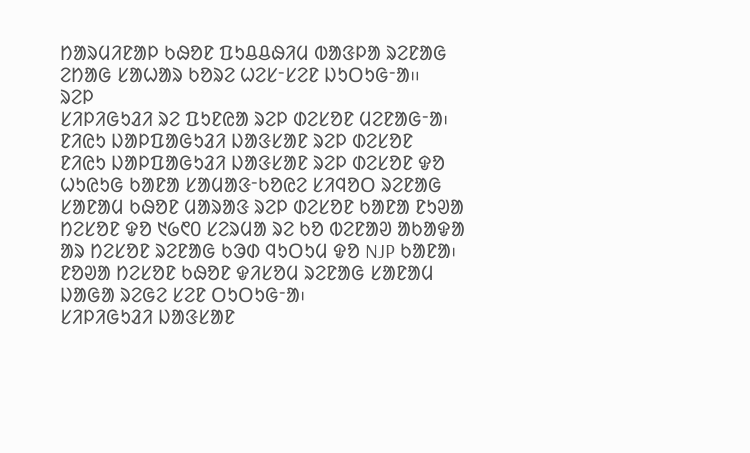ᱴᱟᱨᱢᱤᱱᱟᱞ ᱠᱷᱚᱱ ᱯᱩᱪᱪᱷᱤᱢ ᱵᱟᱝᱞᱟ ᱨᱮᱱᱟᱜ ᱮᱴᱟᱜ ᱥᱟᱦᱟᱨ ᱠᱚᱨᱮ ᱦᱮᱥᱼᱥᱮᱱ ᱡᱩᱛᱩᱜᱼᱟ᱿
ᱨᱮᱞ
ᱥᱤᱞᱤᱜᱩᱲᱤ ᱨᱮ ᱯᱩᱱᱭᱟ ᱨᱮᱞ ᱰᱮᱥᱚᱱ ᱢᱮᱱᱟᱜᱼᱟ᱾
ᱱᱤᱭᱩ ᱡᱟᱞᱯᱟᱜᱩᱲᱤ ᱡᱟᱝᱥᱟᱱ ᱨᱮᱞ ᱰᱮᱥᱚᱱ
ᱱᱤᱭᱩ ᱡᱟᱞᱯᱟᱜᱩᱲᱤ ᱡᱟᱝᱥᱟᱱ ᱨᱮᱞ ᱰᱮᱥᱚᱱ ᱫᱚ ᱦᱩᱭᱩᱜ ᱠᱟᱱᱟ ᱥᱟᱢᱟᱝᱼᱠᱚᱭᱮ ᱥᱤᱧᱚᱛ ᱨᱮᱱᱟᱜ ᱥᱟᱱᱟᱢ ᱠᱷᱚᱱ ᱢᱟᱨᱟᱝ ᱨᱮᱞ ᱰᱮᱥᱚᱱ ᱠᱟᱱᱟ ᱱᱩᱣᱟ ᱴᱮᱥᱚᱱ ᱫᱚ ᱑᱙᱖᱐ ᱥᱮᱨᱢᱟ ᱨᱮ ᱠᱚ ᱵᱮᱱᱟᱣ ᱟᱠᱟᱫᱟ ᱟᱨ ᱴᱮᱥᱚᱱ ᱨᱮᱱᱟᱜ ᱠᱳᱰ ᱧᱩᱛᱩᱢ ᱫᱚ NJP ᱠᱟᱱᱟ᱾ ᱱᱚᱣᱟ ᱴᱮᱥᱚᱱ ᱠᱷᱚᱱ ᱫᱤᱥᱚᱢ ᱨᱮᱱᱟᱜ ᱥᱟᱱᱟᱢ ᱡᱟᱜᱟ ᱨᱮᱜᱮ ᱥᱮᱱ ᱛᱩᱛᱩᱜᱼᱟ᱾
ᱥᱤᱞᱤᱜᱩᱲᱤ ᱡᱟᱝᱥᱟᱱ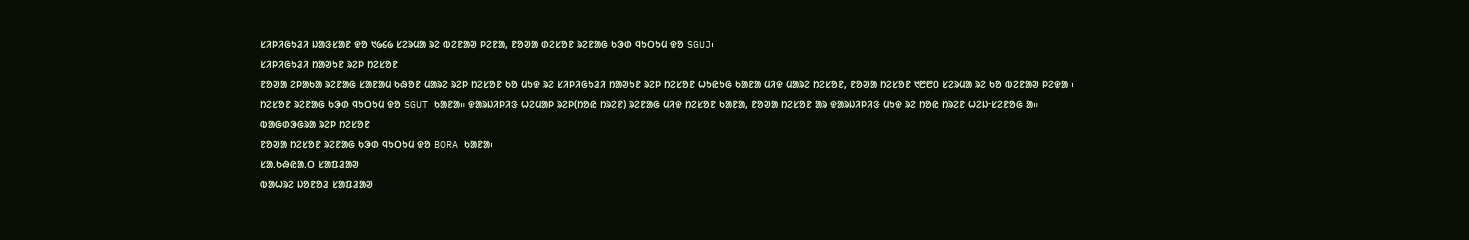ᱥᱤᱞᱤᱜᱩᱲᱤ ᱡᱟᱝᱥᱟᱱ ᱫᱚ ᱑᱙᱔᱙ ᱥᱮᱨᱢᱟ ᱨᱮ ᱵᱮᱱᱟᱣ ᱞᱮᱱᱟ, ᱱᱚᱣᱟ ᱰᱮᱥᱚᱱ ᱨᱮᱱᱟᱜ ᱠᱳᱰ ᱧᱩᱛᱩᱢ ᱫᱚ SGUJ᱾
ᱥᱤᱞᱤᱜᱩᱲᱤ ᱴᱟᱣᱩᱱ ᱨᱮᱞ ᱴᱮᱥᱚᱱ
ᱱᱚᱣᱟ ᱮᱞᱟᱠᱟ ᱨᱮᱱᱟᱜ ᱥᱟᱱᱟᱢ ᱠᱷᱚᱱ ᱢᱟᱨᱮ ᱨᱮᱞ ᱴᱮᱥᱚᱱ ᱠᱚ ᱢᱩᱫ ᱨᱮ ᱥᱤᱞᱤᱜᱩᱲᱤ ᱴᱟᱣᱩᱱ ᱨᱮᱞ ᱴᱮᱥᱚᱱ ᱦᱩᱭᱩᱜ ᱠᱟᱱᱟ ᱢᱤᱫ ᱢᱟᱨᱮ ᱴᱮᱥᱚᱱ, ᱱᱚᱣᱟ ᱴᱮᱥᱚᱱ ᱑᱘᱘᱐ ᱥᱮᱨᱢᱟ ᱨᱮ ᱠᱚ ᱵᱮᱱᱟᱣ ᱞᱮᱫᱟ ᱾ ᱴᱮᱥᱚᱱ ᱨᱮᱱᱟᱜ ᱠᱳᱰ ᱧᱩᱛᱩᱢ ᱫᱚ SGUT ᱠᱟᱱᱟ᱿ ᱫᱟᱨᱡᱤᱞᱤᱝ ᱦᱮᱢᱟᱞ ᱨᱮᱞ(ᱴᱚᱭ ᱴᱨᱮᱱ) ᱨᱮᱱᱟᱜ ᱢᱤᱫ ᱴᱮᱥᱚᱱ ᱠᱟᱱᱟ, ᱱᱚᱣᱟ ᱴᱮᱥᱚᱱ ᱟᱨ ᱫᱟᱨᱡᱤᱞᱤᱝ ᱢᱩᱫ ᱨᱮ ᱴᱚᱭ ᱴᱨᱮᱱ ᱦᱮᱡᱼᱥᱮᱱᱚᱜ ᱟ᱿
ᱵᱟᱜᱰᱳᱜᱨᱟ ᱨᱮᱞ ᱴᱮᱥᱚᱱ
ᱱᱚᱣᱟ ᱴᱮᱥᱚᱱ ᱨᱮᱱᱟᱜ ᱠᱳᱰ ᱧᱩᱛᱩᱢ ᱫᱚ BORA ᱠᱟᱱᱟ᱾
ᱥᱟᱹᱠᱷᱭᱟᱹᱛ ᱥᱟᱯᱲᱟᱣ
ᱵᱟᱦᱨᱮ ᱡᱚᱱᱚᱲ ᱥᱟᱯᱲᱟᱣ